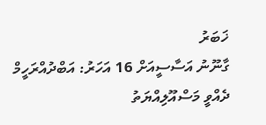ޚަބަރު
ގާނޫނު އަސާސީއަށް 16 އަހަރު: އަބްދުއްރަހީމް ދެއްވީ މަސްއޫލިއްޔަތު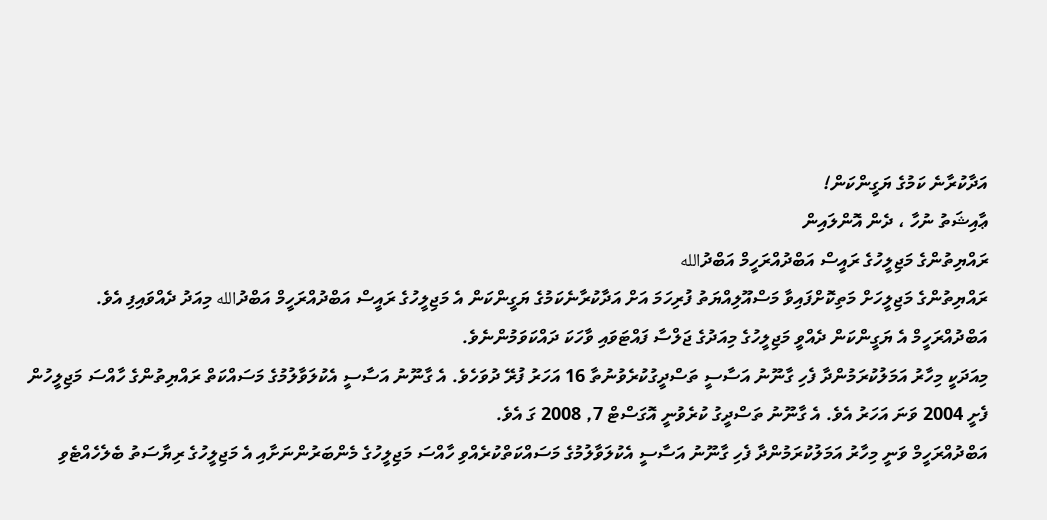އަދާކުރާނެ ކަމުގެ ޔަގީންކަން!
ޢާއިޝަތު ނުހާ ، ދެން އޮންލައިން
ރައްޔިތުންގެ މަޖިލީހުގެ ރައީސް އަބްދުއްރަހީމް އަބްދުالله
ރައްޔިތުންގެ މަޖިލީހަށް މަތިކޮށްފައިވާ މަސްއޫލިއްޔަތު ފުރިހަމަ އަށް އަދާކުރާނެކަމުގެ ޔަގީންކަން އެ މަޖިލީހުގެ ރައީސް އަބްދުއްރަހީމް އަބްދުالله މިއަދު ދެއްވައިފި އެވެ.
އަބްދުއްރަހީމް އެ ޔަގީންކަން ދެއްވީ މަޖިލީހުގެ މިއަދުގެ ޖަލްސާ ފައްޓަވައި ވާހަކަ ދައްކަވަމުންނެވެ.
މިއަދަކީ މިހާރު އަމަލުކުރަމުންދާ ފެހި ގާނޫނު އަސާސީ ތަސްދީގުކުރެވުނުތާ 16 އަހަރު ފުރޭ ދުވަހެވެ. އެ ގާނޫނު އަސާސީ އެކުލަވާލުމުގެ މަސައްކަތް ރައްޔިތުންގެ ހާއްސަ މަޖިލީހުން ފެށީ 2004 ވަނަ އަހަރު އެވެ. އެ ގާނޫނު ތަސްދީގު ކުރެވުނީ އޮގަސްޓް 7, 2008 ގަ އެވެ.
އަބްދުއްރަހީމް ވަނީ މިހާރު އަމަލުކުރަމުންދާ ފެހި ގާނޫނު އަސާސީ އެކުލަވާލުމުގެ މަސައްކަތްކުރެއްވި ހާއްސަ މަޖިލީހުގެ މެންބަރުންނަށާއި އެ މަޖިލީހުގެ ރިޔާސަތު ބެލެހެއްޓެވި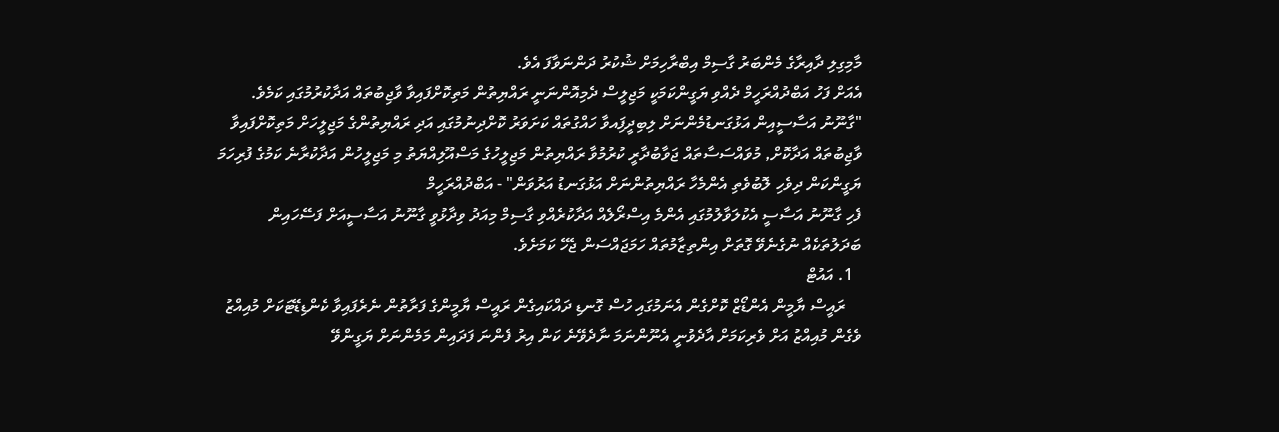މާމިގިލި ދާއިރާގެ މެންބަރު ގާސިމް އިބްރާހިމަށް ޝުކުރު ދަންނަވާފަ އެވެ.
އެއަށް ފަހު އަބްދުއްރަހީމް ދެއްވި ޔަގީންކަމަކީ މަޖިލީސް ދެމިއޮންނަނީ ރައްޔިތުން މަތިކޮށްފައިވާ ވާޖިބުތައް އަދާކުރުމުގައި ކަމެވެ.
"ގާނޫނު އަސާސީއިން އަޅުގަނޑުމެންނަށް ލިބިދީފަިއވާ ހައްގުތައް ކަށަވަރު ކޮށްދިނުމުގައި އަދި ރައްޔިތުންގެ މަޖިލީހަށް މަތިކޮށްފައިވާ ވާޖިބުތައް އަދާކޮށް, މުވައްސަސާތައް ޖަވާބުދާރީ ކުރުމުވާ ރައްޔިތުން މަޖިލީހުގެ މަސްއޫލިއްޔަތު މި މަޖިލީހުން އަދާކުރާނެ ކަމުގެ ފުރިހަމަ ޔަގީންކަން ދިވެހި ލޮބުވެތި އެންމެހާ ރައްޔިތުންނަށް އަޅުގަނޑު އަރުވަން" - އަބްދުއްރަހީމް
ފެހި ގާނޫނު އަސާސީ އެކުލަވާލުމުގައި އެންމެ އިސްރޯލެއް އަދާކުރެއްވި ގާސިމް މިއަދު ވިދާޅުވީ ގާނޫނު އަސާސީއަށް ފަސޭހައިން ބަދަލުތަކެއް ނުގެނެވޭ ގޮތަށް އިންތިޒާމުތައް ހަމަޖައްސަން ޖެހޭ ކަމަށެވެ.
  1. އައުޓް
    ރައީސް ޔާމީން އެންޑޯޒް ކޮށްގެން އެނަމުގައި ހުސް ގޮނޑި ދައްކައިގެން ރައީސް ޔާމީންގެ ފަރާތުން ނެރެފައިވާ ކެންޑިޑޭޓަކަށް މުއިއްޒު ވެގެން މުއިއްޒު އަށް ވެރިކަމަށް އާދެވުނީ އެނޫންނަމަ ނާދެވޭނެ ކަން އިރު ފެންނަ ފަދައިން މަމެންނަށް ޔަގީންވޭ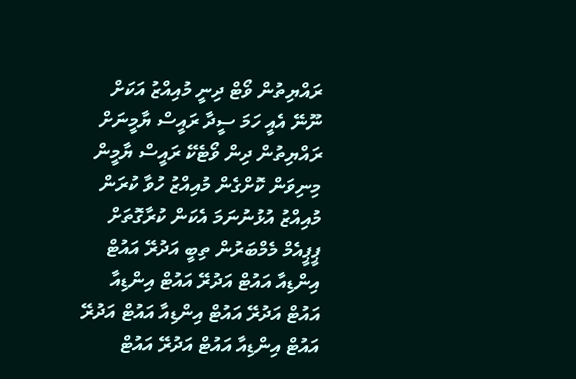ރައްޔިތުން ވޯޓް ދިނީ މުއިއްޒު އަކަށް ނޫނޭ އެއީ ހަމަ ސީދާ ރައީސް ޔާމީނަށް ރައްޔިތުން ދިން ވޯޓެކޭ ރައީސް ޔާމީން މިނިވަން ކޮށްގެން މުއިއްޒު ހުވާ ކުރަން މުއިއްޒު އުޅުނުނަމަ އެކަން ކުރާގޮތަށް ޕީޕީއެމް މެމްބަރުން ތިބީ އަދުރޭ އައުޓް އިންޑިއާ އައުޓް އަދުރޭ އައުޓް އިންޑިއާ އައުޓް އަދުރޭ އައުޓް އިންޑިއާ އައުޓް އަދުރޭ އައުޓް އިންޑިއާ އައުޓް އަދުރޭ އައުޓް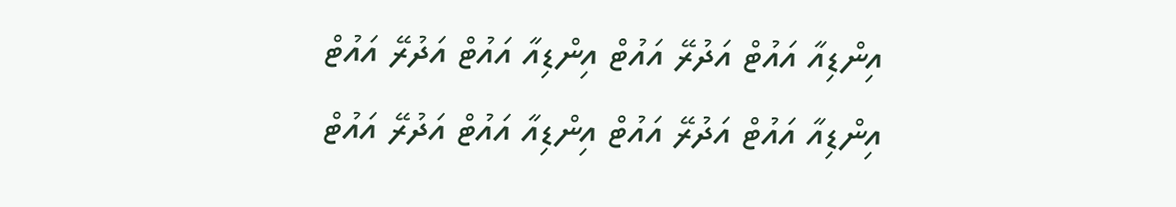އިންޑިއާ އައުޓް އަދުރޭ އައުޓް އިންޑިއާ އައުޓް އަދުރޭ އައުޓް އިންޑިއާ އައުޓް އަދުރޭ އައުޓް އިންޑިއާ އައުޓް އަދުރޭ އައުޓް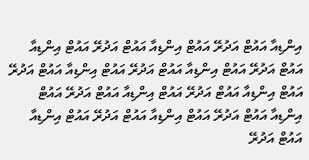އިންޑިއާ އައުޓް އަދުރޭ އައުޓް އިންޑިއާ އައުޓް އަދުރޭ އައުޓް އިންޑިއާ އައުޓް އަދުރޭ އައުޓް އިންޑިއާ އައުޓް އަދުރޭ އައުޓް އިންޑިއާ އައުޓް އަދުރޭ އައުޓް އިންޑިއާ އައުޓް އަދުރޭ އައުޓް އިންޑިއާ އައުޓް އަދުރޭ އައުޓް އިންޑިއާ އައުޓް އަދުރޭ އައުޓް އިންޑިއާ އައުޓް އަދުރޭ އައުޓް އިންޑިއާ އައުޓް އަދުރޭ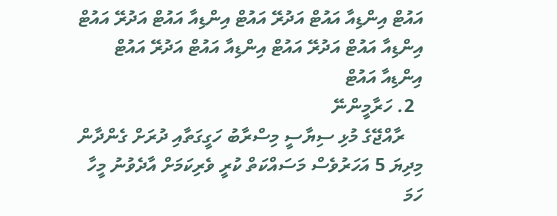އައުޓް އިންޑިއާ އައުޓް އަދުރޭ އައުޓް އިންޑިއާ އައުޓް އަދުރޭ އައުޓް އިންޑިއާ އައުޓް އަދުރޭ އައުޓް އިންޑިއާ އައުޓް އަދުރޭ އައުޓް އިންޑިއާ އައުޓް
  2. ހަރާމީންނޭ
    ރާއްޖޭގެ މުޅި ސިޔާސީ މިސްރާބު ހަގީގަތާއި ދުރަށް ގެންދާން މިދިޔަ 5 އަހަރުވެސް މަސައްކަތް ކުރީ ވެރިކަމަށް އާދެވުނު މީހާ ހަމަ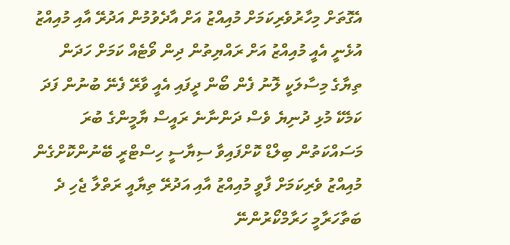އެގޮތަށް މިހާރުވެރިކަމަށް މުއިއްޒު އަށް އާދެވުމުން އަދުރޭ އާއި މުއިއްޒު އުޅެނީ އެއީ މުއިއްޒު އަށް ރައްޔިތުން ދިން ވޯޓެއް ކަމަށް ހަދަން ތިޔާގެ މިސާލަކީ ލޮނު ފެން ބޯން ދީފައި އެއީ ވާރޭ ފެނޭ ބުނުން ފަދަ ކަމެކޭ މުޅި ދުނިޔެ ވެސް ދަންނާނެ ރައީސް ޔާމީންގެ ބުރަ މަސައްކަތުން ބިލްޑް ކޮށްފައިވާ ސިޔާސީ ހިސްޓްރީ ބޭނުންކޮށްގެން މުއިއްޒު ވެރިކަމަށް ފާވީ މުއިއްޒު އާއި އަދުރޭ ތިޔާއީ ރަތްލާ ޖެހި ދެ ބަތާހަރާމީ ހަރާމްކޯރުންނޭ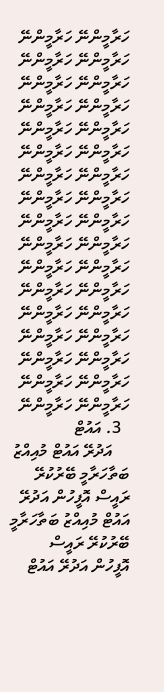ހަރާމީންނޭ ހަރާމީންނޭ ހަރާމީންނޭ ހަރާމީންނޭ ހަރާމީންނޭ ހަރާމީންނޭ ހަރާމީންނޭ ހަރާމީންނޭ ހަރާމީންނޭ ހަރާމީންނޭ ހަރާމީންނޭ ހަރާމީންނޭ ހަރާމީންނޭ ހަރާމީންނޭ ހަރާމީންނޭ ހަރާމީންނޭ ހަރާމީންނޭ ހަރާމީންނޭ ހަރާމީންނޭ ހަރާމީންނޭ ހަރާމީންނޭ ހަރާމީންނޭ ހަރާމީންނޭ ހަރާމީންނޭ ހަރާމީންނޭ ހަރާމީންނޭ ހަރާމީންނޭ ހަރާމީންނޭ ހަރާމީންނޭ ހަރާމީންނޭ ހަރާމީންނޭ ހަރާމީންނޭ ހަރާމީންނޭ ހަރާމީންނޭ
  3. އައުޓް
    އަދުރޭ އައުޓް މުއިއްޒު ބަތާހަރާމީ ބޭރުކުރޭ ރައީސް އޮފީހުން އަދުރޭ އައުޓް މުއިއްޒު ބަތާހަރާމީ ބޭރުކުރޭ ރައީސް އޮފީހުން އަދުރޭ އައުޓް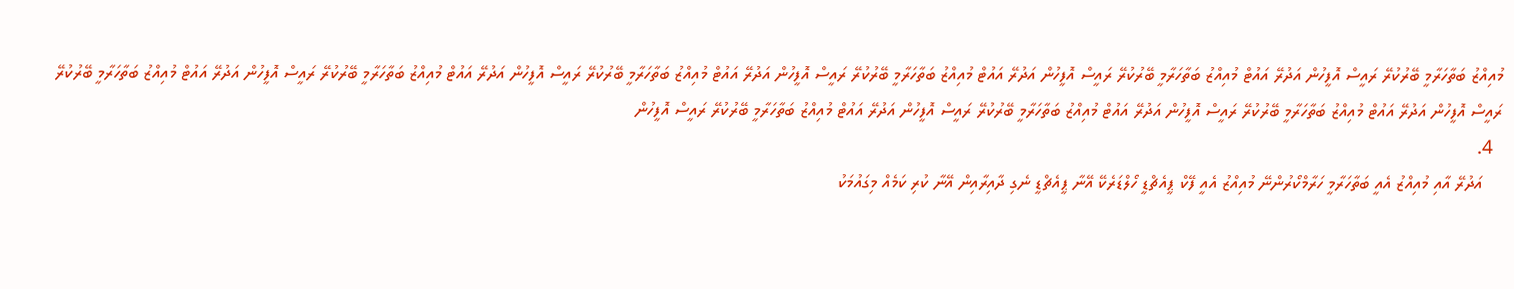މުއިއްޒު ބަތާހަރާމީ ބޭރުކުރޭ ރައީސް އޮފީހުން އަދުރޭ އައުޓް މުއިއްޒު ބަތާހަރާމީ ބޭރުކުރޭ ރައީސް އޮފީހުން އަދުރޭ އައުޓް މުއިއްޒު ބަތާހަރާމީ ބޭރުކުރޭ ރައީސް އޮފީހުން އަދުރޭ އައުޓް މުއިއްޒު ބަތާހަރާމީ ބޭރުކުރޭ ރައީސް އޮފީހުން އަދުރޭ އައުޓް މުއިއްޒު ބަތާހަރާމީ ބޭރުކުރޭ ރައީސް އޮފީހުން އަދުރޭ އައުޓް މުއިއްޒު ބަތާހަރާމީ ބޭރުކުރޭ ރައީސް އޮފީހުން އަދުރޭ އައުޓް މުއިއްޒު ބަތާހަރާމީ ބޭރުކުރޭ ރައީސް އޮފީހުން އަދުރޭ އައުޓް މުއިއްޒު ބަތާހަރާމީ ބޭރުކުރޭ ރައީސް އޮފީހުން އަދުރޭ އައުޓް މުއިއްޒު ބަތާހަރާމީ ބޭރުކުރޭ ރައީސް އޮފީހުން
  4.
    އަދުރޭ އާއި މުއިއްޒު އެއީ ބަތާހަރާމީ ހަރާމްކޯރުންނޭ މުއިއްޒު އެއީ ފޭކް ޕީއެޗްޑީ ހޯލްޑަރެކޭ އޭނާ ޕީއެޗްޑީ ނެގި ދާއިރާއިން އޭނާ ކުރި ކަމެއް މިގައުމަކު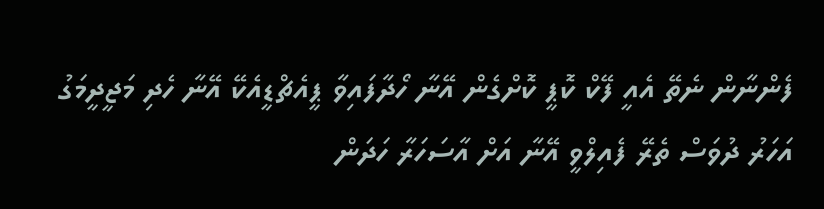ފެންނާން ނެތޭ އެއީ ފޭކް ކޮޕީ ކޮށްގެން އޭނާ ހޯދާފައިވާ ޕީއެޗްޑީއެކޭ އޭނާ ހެދި މަޖީދީމަގު އަހަރު ދުވަސް ތެރޭ ފެއިލްވީ އޭނާ އަށް އާސަހަރާ ހަދަން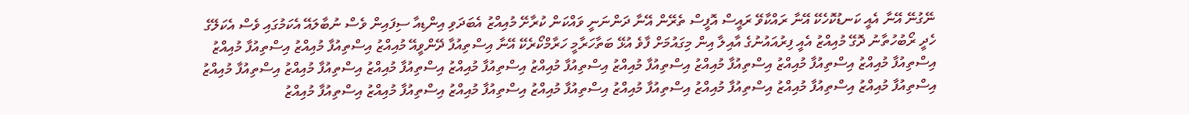ނޭގުނޭ އޭނާ އެއީ ކަނޑުކޮހެކޭ އޭނާ ރައްކާވޭ ރައީސް އޮފީސް ތެރޭން އޭނާ ދަންނަނީ ވައްކަން ކުރާށޭ މުއިއްޒު އެބަދަވި އިންޑިއާ ސިފައިން ވެސް ނުބާލައޭ އެކަމުގައި ވެސް އެކަލޭގެ ހެދީ ރޯބުހުތާނު ދޮގޭ މުއިއްޒު އެއީ ފިރުއައުނުގެ އާއިލާ އިން މިގައުމަށް ފާވެ އުޅޭ ބަތާހަރާމީ ހަރާމްކޯރެކޭ އޭނާ އިސްތިއުފާ ދޭންވީއޭ މުއިއްޒު އިސްތިއުފާ މުއިއްޒު އިސްތިއުފާ މުއިއްޒު އިސްތިއުފާ މުއިއްޒު އިސްތިއުފާ މުއިއްޒު އިސްތިއުފާ މުއިއްޒު އިސްތިއުފާ މުއިއްޒު އިސްތިއުފާ މުއިއްޒު އިސްތިއުފާ މުއިއްޒު އިސްތިއުފާ މުއިއްޒު އިސްތިއުފާ މުއިއްޒު އިސްތިއުފާ މުއިއްޒު އިސްތިއުފާ މުއިއްޒު އިސްތިއުފާ މުއިއްޒު އިސްތިއުފާ މުއިއްޒު އިސްތިއުފާ މުއިއްޒު އިސްތިއުފާ މުއިއްޒު އިސްތިއުފާ މުއިއްޒު އިސްތިއުފާ މުއިއްޒު އިސްތިއުފާ މުއިއްޒު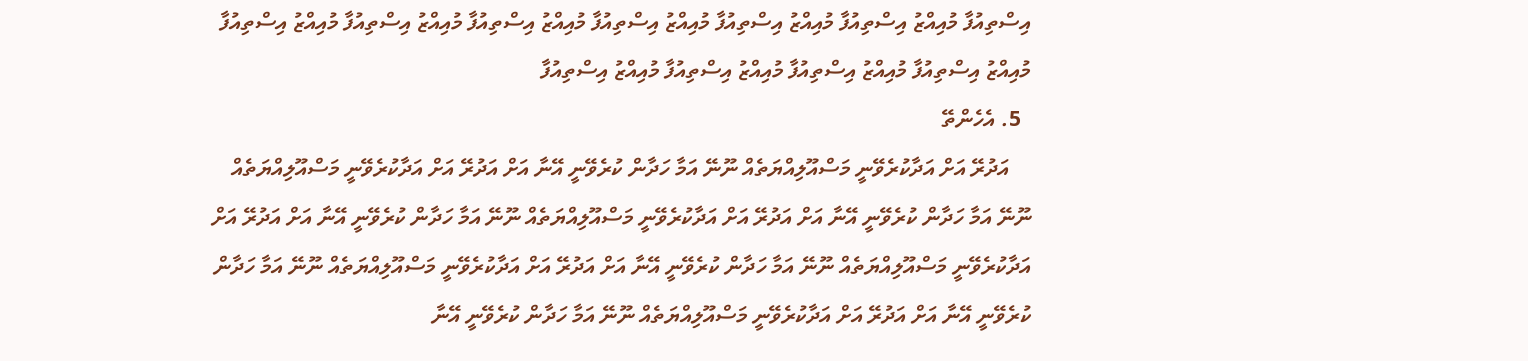އިސްތިއުފާ މުއިއްޒު އިސްތިއުފާ މުއިއްޒު އިސްތިއުފާ މުއިއްޒު އިސްތިއުފާ މުއިއްޒު އިސްތިއުފާ މުއިއްޒު އިސްތިއުފާ މުއިއްޒު އިސްތިއުފާ މުއިއްޒު އިސްތިއުފާ މުއިއްޒު އިސްތިއުފާ މުއިއްޒު އިސްތިއުފާ މުއިއްޒު އިސްތިއުފާ
  5. އެހެންތޭ
    އަދުރޭ އަށް އަދާކުރެވޭނީ މަސްއޫލިއްޔަތެއް ނޫނޭ އަމާ ހަދާން ކުރެވޭނީ އޭނާ އަށް އަދުރޭ އަށް އަދާކުރެވޭނީ މަސްއޫލިއްޔަތެއް ނޫނޭ އަމާ ހަދާން ކުރެވޭނީ އޭނާ އަށް އަދުރޭ އަށް އަދާކުރެވޭނީ މަސްއޫލިއްޔަތެއް ނޫނޭ އަމާ ހަދާން ކުރެވޭނީ އޭނާ އަށް އަދުރޭ އަށް އަދާކުރެވޭނީ މަސްއޫލިއްޔަތެއް ނޫނޭ އަމާ ހަދާން ކުރެވޭނީ އޭނާ އަށް އަދުރޭ އަށް އަދާކުރެވޭނީ މަސްއޫލިއްޔަތެއް ނޫނޭ އަމާ ހަދާން ކުރެވޭނީ އޭނާ އަށް އަދުރޭ އަށް އަދާކުރެވޭނީ މަސްއޫލިއްޔަތެއް ނޫނޭ އަމާ ހަދާން ކުރެވޭނީ އޭނާ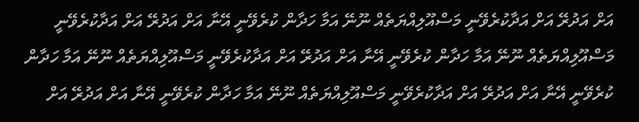އަށް އަދުރޭ އަށް އަދާކުރެވޭނީ މަސްއޫލިއްޔަތެއް ނޫނޭ އަމާ ހަދާން ކުރެވޭނީ އޭނާ އަށް އަދުރޭ އަށް އަދާކުރެވޭނީ މަސްއޫލިއްޔަތެއް ނޫނޭ އަމާ ހަދާން ކުރެވޭނީ އޭނާ އަށް އަދުރޭ އަށް އަދާކުރެވޭނީ މަސްއޫލިއްޔަތެއް ނޫނޭ އަމާ ހަދާން ކުރެވޭނީ އޭނާ އަށް އަދުރޭ އަށް އަދާކުރެވޭނީ މަސްއޫލިއްޔަތެއް ނޫނޭ އަމާ ހަދާން ކުރެވޭނީ އޭނާ އަށް އަދުރޭ އަށް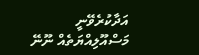އަދާކުރެވޭނީ މަސްއޫލިއްޔަތެއް ނޫނޭ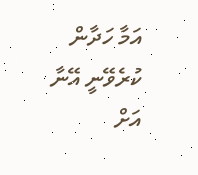އަމާ ހަދާން ކުރެވޭނީ އޭނާ އަށް